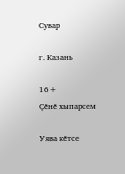Сувар

г. Казань

16+
Çӗнӗ хыпарсем

Уява кӗтсе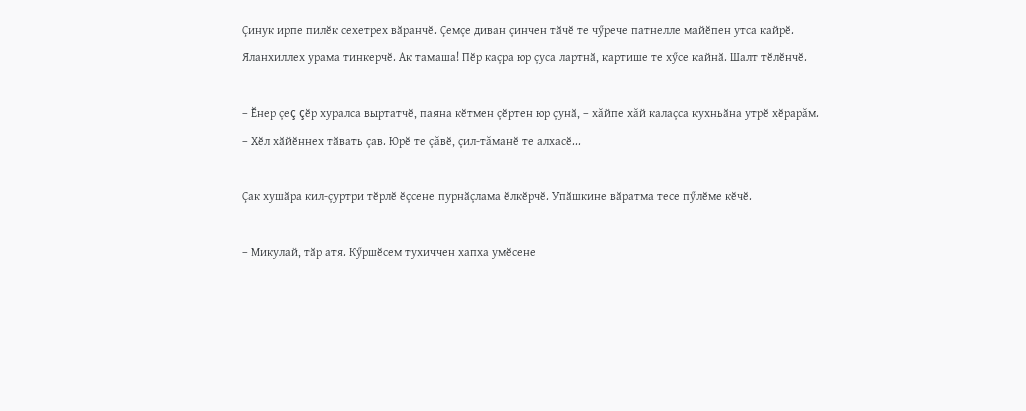Çинук ирпе пилӗк сехетрех вӑранчӗ. Çемçе диван çинчен тӑчӗ те чӳрече патнелле майӗпен утса кайрӗ. Яланхиллех урама тинкерчӗ. Ак тамаша! Пӗр каçра юр çуса лартнӑ, картише те хӳсе кайнӑ. Шалт тӗлӗнчӗ.

– Ӗнер çеç çӗр хуралса выртатчӗ, паяна кӗтмен çӗртен юр çунӑ, – хăйпе хăй калаçса кухньӑна утрӗ хӗрарăм. – Хӗл хӑйӗннех тӑвать çав. Юрӗ те çăвӗ, çил-тăманӗ те алхасӗ...

Çак хушӑра кил-çуртри тӗрлӗ ӗçсене пурнӑçлама ӗлкӗрчӗ. Упӑшкине вӑратма тесе пӳлӗме кӗчӗ.

– Микулай, тӑр атя. Кӳршӗсем тухиччен хапха умӗсене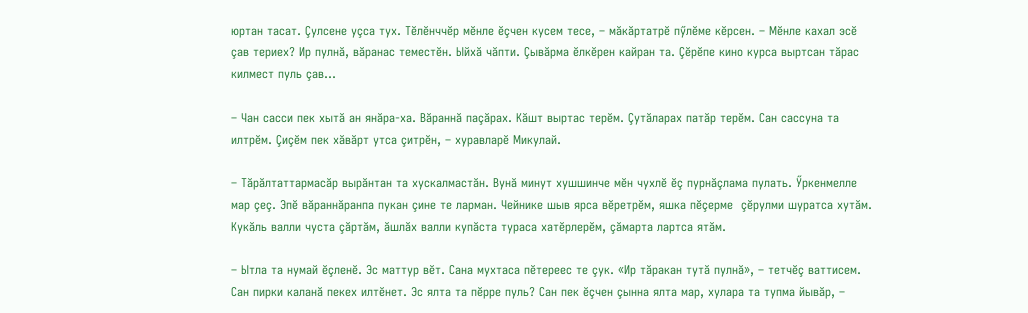юртан тасат. Çулсене уçса тух. Тӗлӗнччӗр мӗнле ӗçчен кусем тесе, – мӑкӑртатрӗ пӳлӗме кӗрсен. – Мӗнле кахал эсӗ çав териех? Ир пулнӑ, вӑранас теместӗн. Ыйхӑ чӑпти. Çывӑрма ӗлкӗрен кайран та. Çӗрӗпе кино курса выртсан тӑрас килмест пуль çав…

– Чан сасси пек хытӑ ан янӑра-ха. Вӑраннӑ паçӑрах. Кӑшт выртас терӗм. Çутӑларах патӑр терӗм. Сан сассуна та илтрӗм. Çиçӗм пек хӑвӑрт утса çитрӗн, – хуравларӗ Микулай.

– Тӑрӑлтаттармасӑр вырӑнтан та хускалмастӑн. Вунӑ минут хушшинче мӗн чухлӗ ӗç пурнӑçлама пулать. Ӳркенмелле мар çеç. Эпӗ вӑраннӑранпа пукан çине те ларман. Чейнике шыв ярса вӗретрӗм, яшка пӗçерме  çӗрулми шуратса хутӑм. Кукӑль валли чуста çӑртӑм, ӑшлăх валли купӑста тураса хатӗрлерӗм, çӑмарта лартса ятăм.

– Ытла та нумай ӗçленӗ. Эс маттур вӗт. Сана мухтаса пӗтереес те çук. «Ир тăракан тутă пулнă», – тетчӗç ваттисем. Сан пирки каланӑ пекех илтӗнет. Эс ялта та пӗрре пуль? Сан пек ӗçчен çынна ялта мар, хулара та тупма йывӑр, –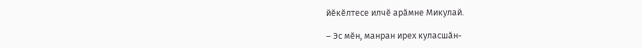йӗкӗлтесе илчӗ арӑмне Микулай.

– Эс мӗн, манран ирех куласшӑн-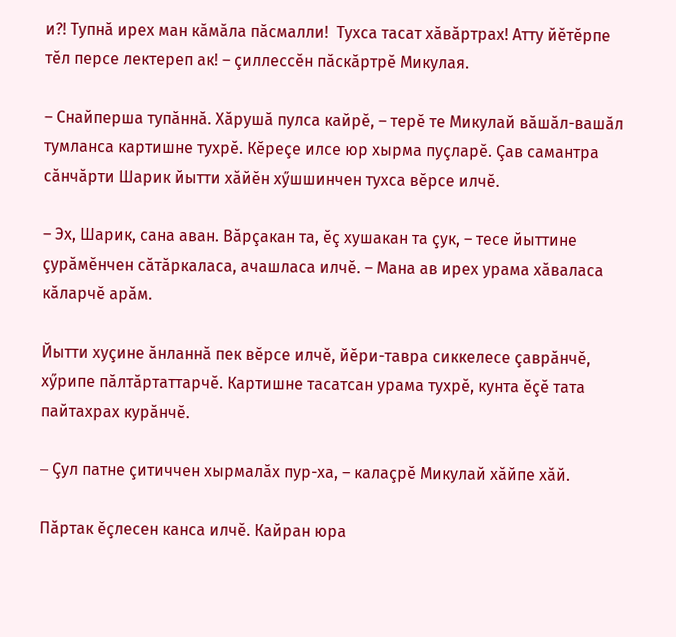и?! Тупнӑ ирех ман кӑмӑла пӑсмалли!  Тухса тасат хӑвӑртрах! Атту йӗтӗрпе тӗл персе лектереп ак! – çиллессӗн пӑскӑртрӗ Микулая.

– Снайперша тупӑннӑ. Хӑрушӑ пулса кайрӗ, – терӗ те Микулай вӑшӑл-вашӑл тумланса картишне тухрӗ. Кӗреçе илсе юр хырма пуçларӗ. Çав самантра сӑнчӑрти Шарик йытти хăйӗн хӳшшинчен тухса вӗрсе илчӗ.

– Эх, Шарик, сана аван. Вӑрçакан та, ӗç хушакан та çук, – тесе йыттине çурӑмӗнчен сӑтӑркаласа, ачашласа илчӗ. – Мана ав ирех урама хӑваласа кӑларчӗ арăм.

Йытти хуçине ӑнланнӑ пек вӗрсе илчӗ, йӗри-тавра сиккелесе çаврӑнчӗ, хӳрипе пӑлтӑртаттарчӗ. Картишне тасатсан урама тухрӗ, кунта ӗçӗ тата пайтахрах курӑнчӗ.

– Çул патне çитиччен хырмалӑх пур-ха, – калаçрӗ Микулай хăйпе хăй.

Пăртак ӗçлесен канса илчӗ. Кайран юра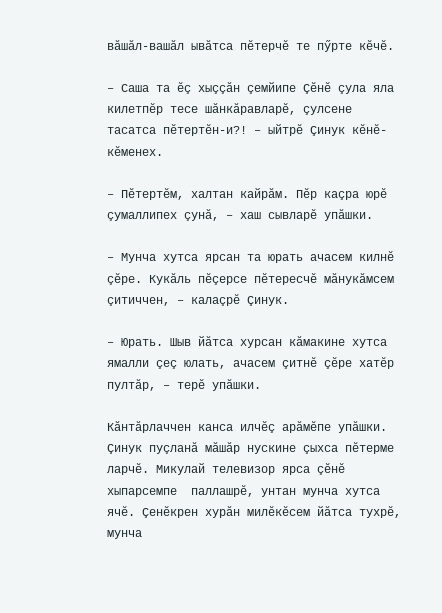вӑшӑл-вашӑл ывӑтса пӗтерчӗ те пӳрте кӗчӗ.

– Саша та ӗç хыççӑн çемйипе Çӗнӗ çула яла килетпӗр тесе шӑнкӑравларӗ, çулсене тасатса пӗтертӗн-и?! – ыйтрӗ Çинук кӗнӗ-кӗменех.

– Пӗтертӗм, халтан кайрӑм. Пӗр каçра юрӗ çумаллипех çунӑ, – хаш сывларӗ упӑшки.

– Мунча хутса ярсан та юрать ачасем килнӗ çӗре. Кукӑль пӗçерсе пӗтересчӗ мӑнукӑмсем çитиччен, – калаçрӗ Çинук.

– Юрать. Шыв йӑтса хурсан кӑмакине хутса ямалли çеç юлать, ачасем çитнӗ çӗре хатӗр пултӑр, – терӗ упӑшки.

Кӑнтӑрлаччен канса илчӗç арăмӗпе упăшки. Çинук пуçланӑ мӑшӑр нускине çыхса пӗтерме ларчӗ. Микулай телевизор ярса çӗнӗ хыпарсемпе  паллашрӗ, унтан мунча хутса ячӗ. Çенӗкрен хурӑн милӗкӗсем йӑтса тухрӗ, мунча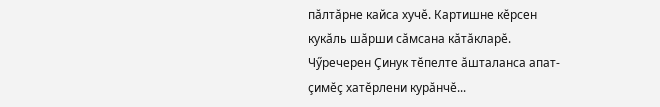пӑлтӑрне кайса хучӗ. Картишне кӗрсен кукӑль шӑрши сӑмсана кӑтӑкларӗ. Чӳречерен Çинук тӗпелте ӑшталанса апат-çимӗç хатӗрлени курӑнчӗ...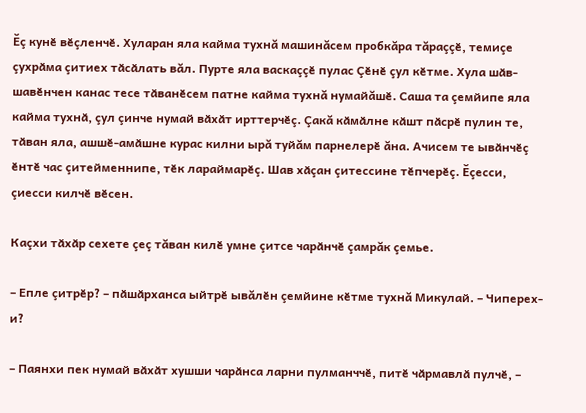Ӗç кунӗ вӗçленчӗ. Хуларан яла кайма тухнă машинăсем пробкăра тăраççӗ, темиçе çухрӑма çитиех тӑсӑлать вăл. Пурте яла васкаççӗ пулас Çӗнӗ çул кӗтме. Хула шӑв-шавӗнчен канас тесе тӑванӗсем патне кайма тухнă нумайăшӗ. Саша та çемйипе яла кайма тухнӑ, çул çинче нумай вӑхӑт ирттерчӗç. Çакă кӑмӑлне кӑшт пӑсрӗ пулин те, тӑван яла, ашшӗ-амӑшне курас килни ырă туйăм парнелерӗ ăна. Ачисем те ывӑнчӗç ӗнтӗ час çитейменнипе, тӗк лараймарӗç. Шав хӑçан çитессине тӗпчерӗç. Ӗçесси, çиесси килчӗ вӗсен.

Каçхи тӑхӑр сехете çеç тăван килӗ умне çитсе чарӑнчӗ çамрăк çемье.

– Епле çитрӗр? – пӑшӑрханса ыйтрӗ ывăлӗн çемйине кӗтме тухнă Микулай. – Чиперех-и?

– Паянхи пек нумай вӑхӑт хушши чарӑнса ларни пулманччӗ, питӗ чӑрмавлӑ пулчӗ, –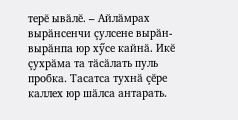терӗ ывӑлӗ. – Айлӑмрах вырӑнсенчи çулсене вырӑн-вырӑнпа юр хӳсе кайнӑ. Икӗ çухрӑма та тӑсӑлать пуль пробка. Тасатса тухнӑ çӗре каллех юр шӑлса антарать.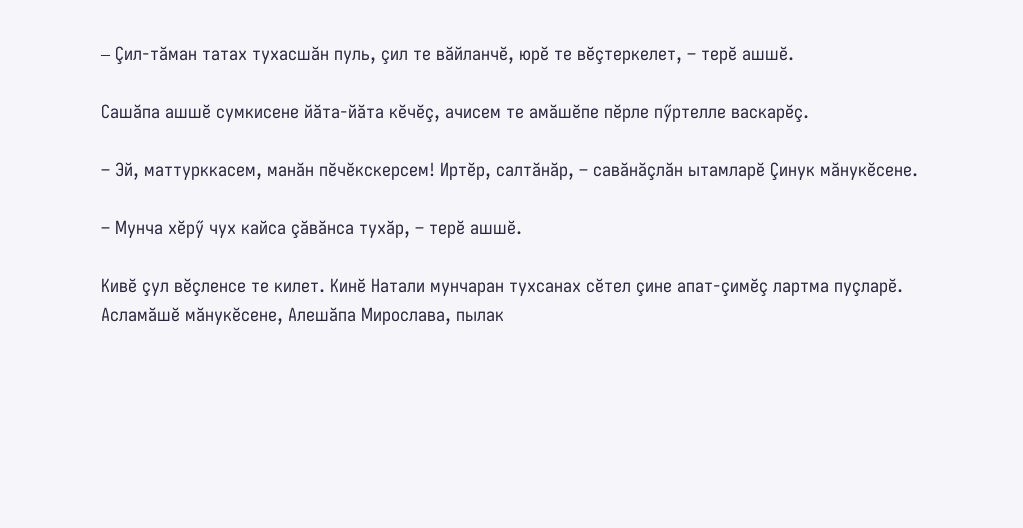– Çил-тӑман татах тухасшӑн пуль, çил те вӑйланчӗ, юрӗ те вӗçтеркелет, – терӗ ашшӗ.

Сашăпа ашшӗ сумкисене йӑта-йӑта кӗчӗç, ачисем те амӑшӗпе пӗрле пӳртелле васкарӗç.

– Эй, маттурккасем, манӑн пӗчӗкскерсем! Иртӗр, салтӑнӑр, – савăнӑçлӑн ытамларӗ Çинук мăнукӗсене.

– Мунча хӗрӳ чух кайса çӑвӑнса тухӑр, – терӗ ашшӗ.

Кивӗ çул вӗçленсе те килет. Кинӗ Натали мунчаран тухсанах сӗтел çине апат-çимӗç лартма пуçларӗ. Асламӑшӗ мăнукӗсене, Алешăпа Мирослава, пылак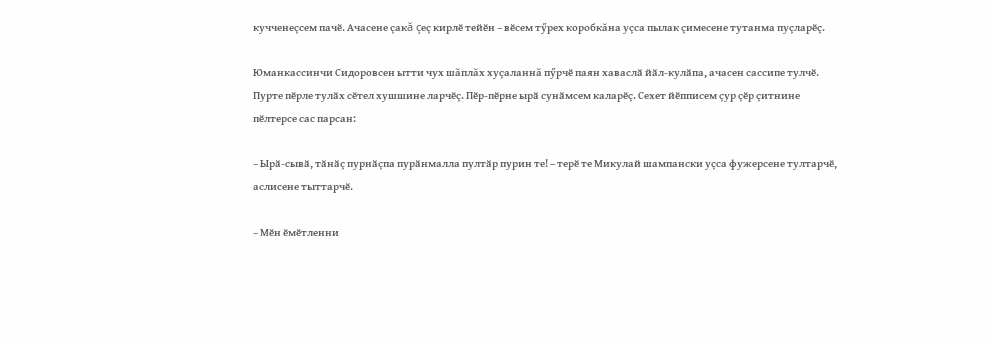кучченеçсем пачӗ. Ачасене çакă çеç кирлӗ тейӗн – вӗсем тӳрех коробкăна уçса пылак çимесене тутанма пуçларӗç.

Юманкассинчи Сидоровсен ытти чух шăплăх хуçаланнă пӳрчӗ паян хаваслӑ йӑл-кулӑпа, ачасен сассипе тулчӗ. Пурте пӗрле тулӑх сӗтел хушшине ларчӗç. Пӗр-пӗрне ырӑ сунӑмсем каларӗç. Сехет йӗпписем çур çӗр çитнине пӗлтерсе сас парсан:

– Ырӑ-сывӑ, тӑнӑç пурнӑçпа пурӑнмалла пултӑр пурин те! – терӗ те Микулай шампански уçса фужерсене тултарчӗ, аслисене тыттарчӗ.

– Мӗн ӗмӗтленни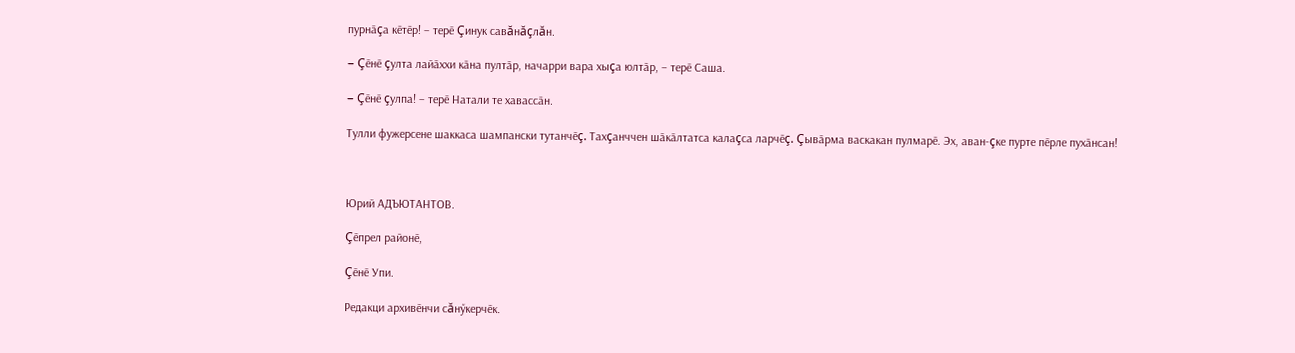пурнӑçа кӗтӗр! – терӗ Çинук савăнăçлăн.

– Çӗнӗ çулта лайӑххи кӑна пултӑр, начарри вара хыçа юлтӑр, – терӗ Саша.

– Çӗнӗ çулпа! – терӗ Натали те хавассӑн.

Тулли фужерсене шаккаса шампански тутанчӗç. Тахçанччен шӑкӑлтатса калаçса ларчӗç. Çывӑрма васкакан пулмарӗ. Эх, аван-çке пурте пӗрле пухӑнсан!



Юрий АДЪЮТАНТОВ.

Çӗпрел районӗ,

Çӗнӗ Упи.

Редакци архивӗнчи сăнӳкерчӗк.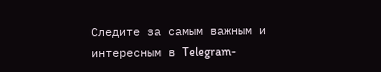Следите за самым важным и интересным в Telegram-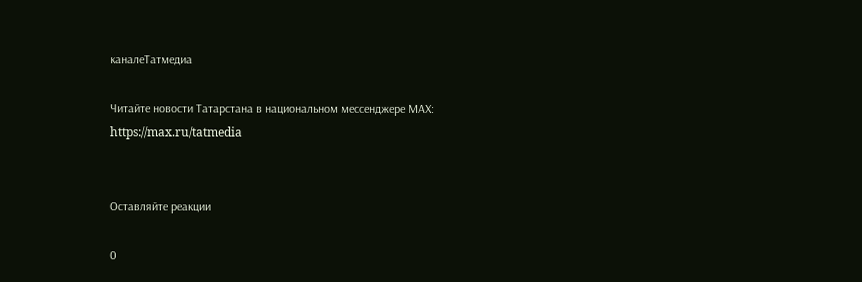каналеТатмедиа

Читайте новости Татарстана в национальном мессенджере MАХ: https://max.ru/tatmedia


Оставляйте реакции

0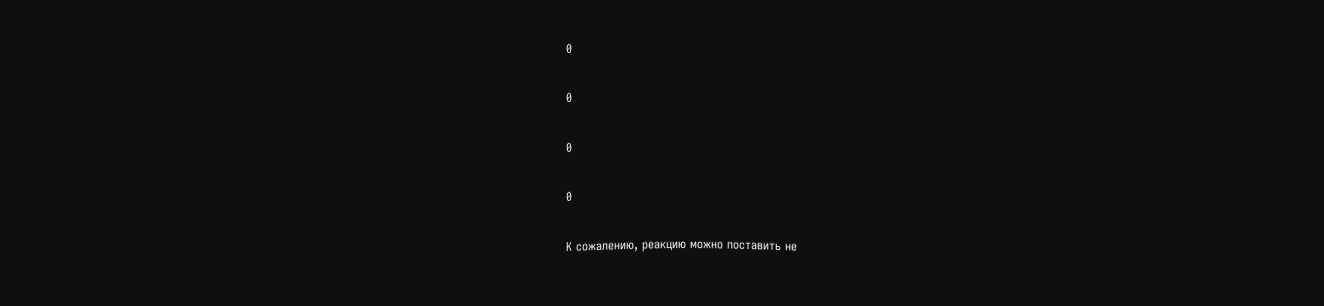0

0

0

0

К сожалению, реакцию можно поставить не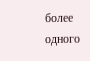более одного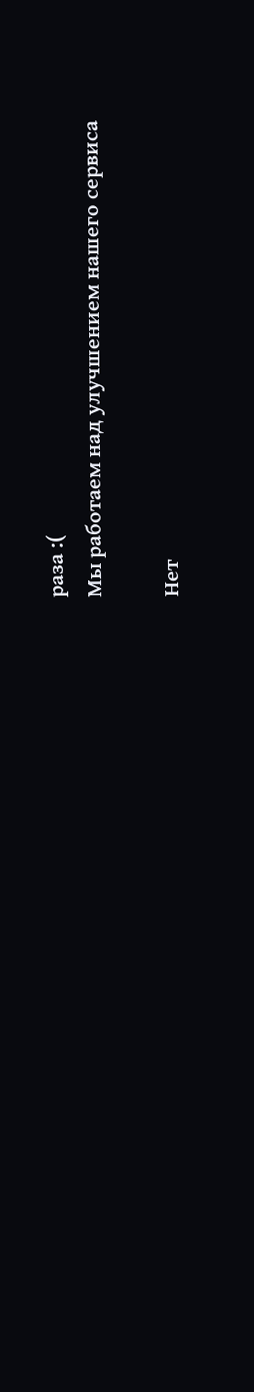раза :(
Мы работаем над улучшением нашего сервиса

Нет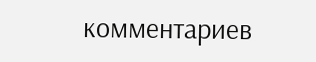комментариев